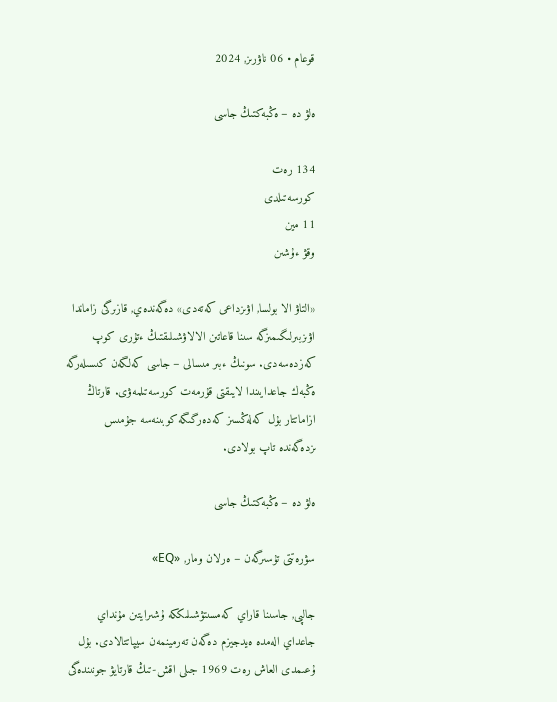قوعام • 06 ناۋرىز, 2024

ەلۋ دە – ەڭبەكتىڭ جاسى

134 رەت
كورسەتىلدى
11 مين
وقۋ ءۇشىن

«التاۋ الا بولسا, اۋىزداعى كەتەدى» دەگەندەي, قازىرگى زاماندا اۋىزبىرلىگىمىزگە سىنا قاعاتىن الالاۋشىلىقتىڭ ءتۇرى كوپ كەزدەسەدى. سونىڭ ءبىر مىسالى – جاسى كەلگەن كىسىلەرگە ەڭبەك جاعدايىندا لايىقتى قۇرمەت كورسەتىلمەۋى. قارتاڭ ازاماتتار بۇل كەلەڭسىز كەدەرگىگە كوبىنەسە جۇمىس ىزدەگەندە تاپ بولادى.

ەلۋ دە – ەڭبەكتىڭ جاسى

سۋرەتتى تۇسىرگەن – ەرلان ومار, «EQ»

جالپى, جاسىنا قاراي كەمسىتۋشىلىككە ۇشىرايتىن مۇنداي جاعداي الەمدە ەيدجيزم دەگەن تەرمينمەن سيپاتتالادى. بۇل ۇعىمدى العاش رەت 1969 جىلى اقش-تىڭ قارتايۋ جونىندەگى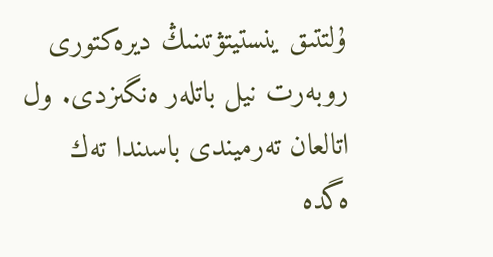ۇلتتىق ينستيتۋتىنىڭ ديرەكتورى روبەرت نيل باتلەر ەنگىزدى. ول اتالعان تەرميندى باسىندا تەك ەگدە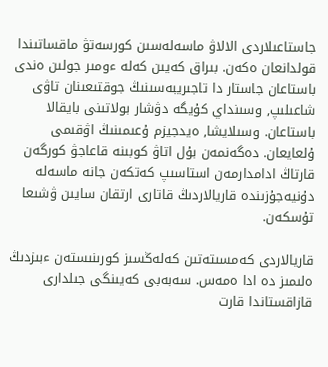جاستاعىلاردى الالاۋ ماسەلەسىن كورسەتۋ ماقساتىندا قولدانعان ەكەن. بىراق كەيىن كەلە ءومىر جولىن ەندى باستاعان جاستار دا تاجىريبەسىنىڭ جوقتىعىنان تاۋى شاعىلىپ, وسىنداي كۇيگە دۋشار بولاتىنى بايقالا باستاعان. وسىلايشا, ەيدجيزم ۇعىمىنىڭ اۋقىمى ۇلعايعان. دەگەنمەن بۇل اتاۋ كوبىنە قاعاجۋ كورگەن قارتاڭ ادامدارمەن استاسىپ كەتكەن جانە ماسەلە دۇنيەجۇزىندە قاريالاردىڭ قاتارى ارتقان سايىن ۋشىعا تۇسكەن.

قاريالاردى كەمسىتەتىن كەلەڭسىز كورىنىستەن ءبىزدىڭ ەلىمىز دە ادا ەمەس. سەبەبى كەيىنگى جىلدارى قازاقستاندا قارت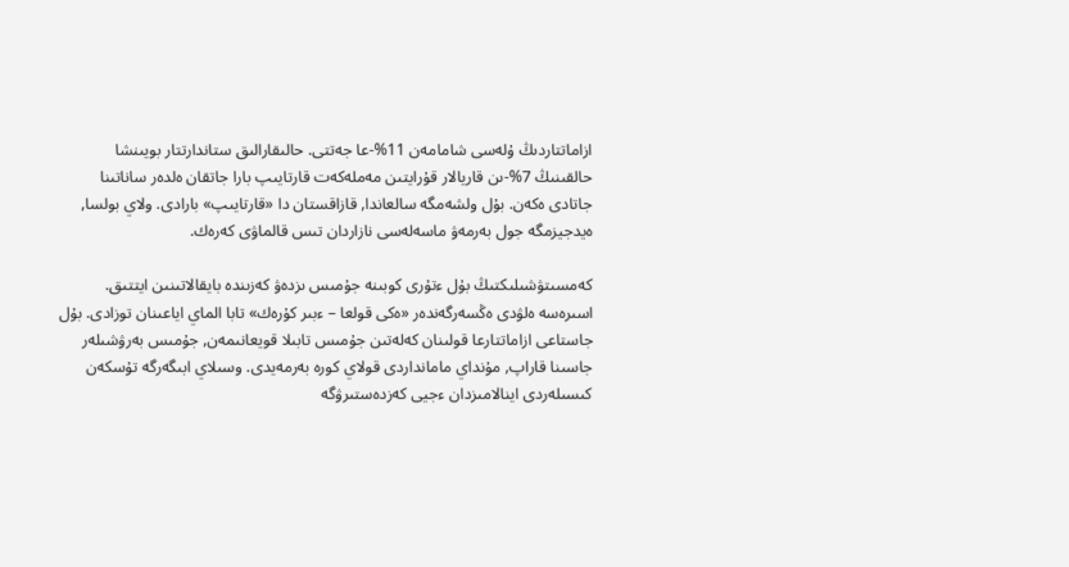ازاماتتاردىڭ ۇلەسى شامامەن 11%-عا جەتتى. حالىقارالىق ستاندارتتار بويىنشا حالقىنىڭ 7%-ىن قاريالار قۇرايتىن مەملەكەت قارتايىپ بارا جاتقان ەلدەر ساناتىنا جاتادى ەكەن. بۇل ولشەمگە سالعاندا, قازاقستان دا «قارتايىپ» بارادى. ولاي بولسا, ەيدجيزمگە جول بەرمەۋ ماسەلەسى نازاردان تىس قالماۋى كەرەك.

كەمسىتۋشىلىكتىڭ بۇل ءتۇرى كوبىنە جۇمىس ىزدەۋ كەزىندە بايقالاتىنىن ايتتىق. اسىرەسە ەلۋدى ەڭسەرگەندەر «ەكى قولعا – ءبىر كۇرەك» تابا الماي اياعىنان توزادى. بۇل جاستاعى ازاماتتارعا قولىنان كەلەتىن جۇمىس تابىلا قويعانىمەن, جۇمىس بەرۋشىلەر جاسىنا قاراپ, مۇنداي مامانداردى قولاي كورە بەرمەيدى. وسىلاي ابىگەرگە تۇسكەن كىسىلەردى اينالامىزدان ءجيى كەزدەستىرۋگە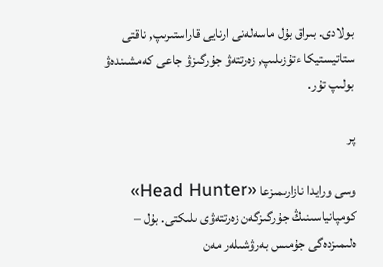بولادى. بىراق بۇل ماسەلەنى ارنايى قاراستىرىپ, ناقتى ستاتيستيكا ءتۇزىلىپ, زەرتتەۋ جۇرگىزۋ جاعى كەمشىندەۋ بولىپ تۇر.

پر

وسى ورايدا نازارىمىزعا «Head Hunter» كومپانياسىنىڭ جۇرگىزگەن زەرتتەۋى ىلىكتى. بۇل – ەلىمىزدەگى جۇمىس بەرۋشىلەر مەن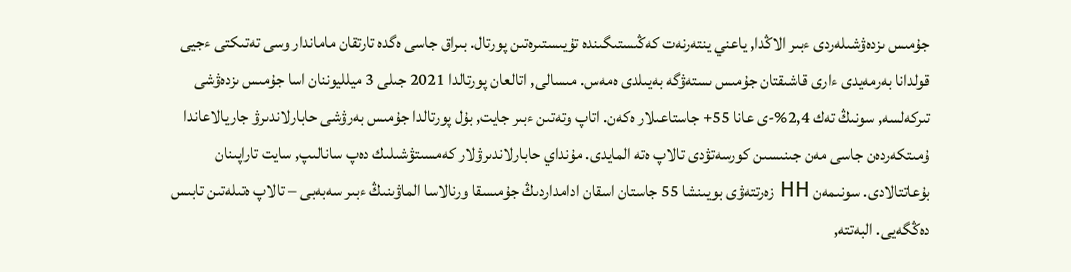جۇمىس ىزدەۋشىلەردى ءبىر الاڭدا, ياعني ينتەرنەت كەڭىستىگىندە تۇيىستىرەتىن پورتال. بىراق جاسى ەگدە تارتقان ماماندار وسى تەتىكتى ءجيى قولدانا بەرمەيدى ءارى قاشىقتان جۇمىس ىستەۋگە بەيىلدى ەمەس. مىسالى, اتالعان پورتالدا 2021 جىلى 3 ميلليوننان اسا جۇمىس ىزدەۋشى تىركەلسە, سونىڭ تەك 2,4%-ى عانا 55+ جاستاعىلار ەكەن. اتاپ وتەتىن ءبىر جايت, بۇل پورتالدا جۇمىس بەرۋشى حابارلاندىرۋ جاريالاعاندا ۇمىتكەردەن جاسى مەن جىنىسىن كورسەتۋدى تالاپ ەتە المايدى. مۇنداي حابارلاندىرۋلار كەمسىتۋشىلىك دەپ سانالىپ, سايت تاراپىنان بۇعاتتالادى. سونىمەن HH زەرتتەۋى بويىنشا 55 جاستان اسقان ادامداردىڭ جۇمىسقا ورنالاسا الماۋىنىڭ ءبىر سەبەبى – تالاپ ەتىلەتىن تابىس دەڭگەيى. البەتتە,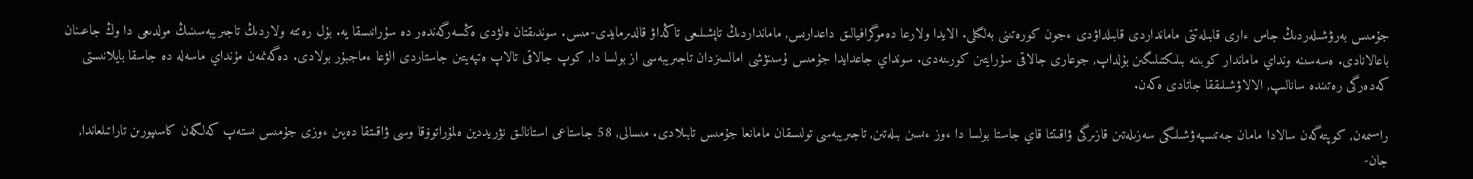جۇمىس بەرۋشىلەردىڭ جاس ءارى قابىلەتتى مامانداردى قابىلداۋدى ءجون كورەتىنى بەلگىلى. الايدا ولارعا دەموگرافيالىق داعدارىس, مامانداردىڭ تاپشىلىعى تاڭداۋ قالدىرمايدى-مىس. سوندىقتان ەلۋدى ەڭسەرگەندەر دە سۇرانىسقا يە. بۇل رەتتە ولاردىڭ تاجىريبەسىنىڭ مولدىعى دا وڭ جاعىنان باعالانادى. ەسەسىنە ونداي ماماندار كوبىنە بىلىكتىلىگىن بۇلداپ, جوعارى جالاقى سۇرايتىن كورىنەدى. سونداي جاعدايدا جۇمىس ۇسىنۋشى امالسىزدان تاجىريبەسى از بولسا دا, كوپ جالاقى تالاپ ەتپەيتىن جاستاردى الۋعا ءماجبۇر بولادى. دەگەنمەن مۇنداي ماسەلە دە جاسقا بايلانىستى كەدەرگى رەتىندە سانالىپ, الالاۋشىلىققا جاتادى ەكەن.

راسىمەن, كوپتەگەن سالادا مامان جەتىسپەۋشىلىگى سەزىلەتىن قازىرگى ۋاقىتتا قاي جاستا بولسا دا ءوز ءىسىن بىلەتىن, تاجىريبەسى تولىسقان مامانعا جۇمىس تابىلادى. مىسالى, 58 جاستاعى استانالىق نۋريددين ەلمۇراتوۆقا وسى ۋاقىتقا دەيىن ءوزى جۇمىس ىستەپ كەلگەن كاسىپورىن تاراتىلعاندا, جان-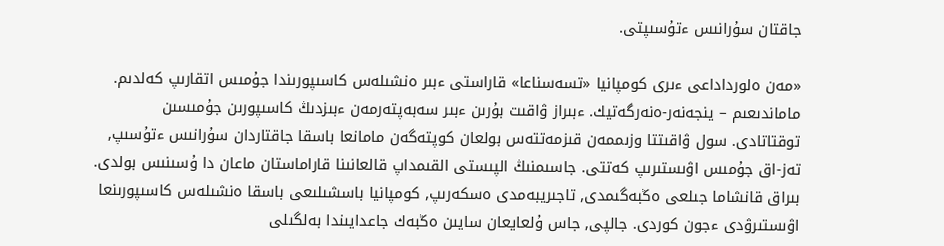جاقتان سۇرانىس ءتۇسىپتى.

«مەن ەلورداداعى ءىرى كومپانيا «تسەسناعا» قاراستى ءبىر ەنشىلەس كاسىپورىندا جۇمىس اتقارىپ كەلدىم. ماماندىعىم – ينجەنەر-ەنەرگەتيك. ءبىراز ۋاقىت بۇرىن ءبىر سەبەپتەرمەن ءبىزدىڭ كاسىپورىن جۇمىسىن توقتاتادى. سول ۋاقىتتا وزىممەن قىزمەتتەس بولعان كوپتەگەن مامانعا باسقا جاقتاردان سۇرانىس ءتۇسىپ, تەز-اق جۇمىس اۋىستىرىپ كەتتى. جاسىمنىڭ الپىستى القىمداپ قالعانىنا قاراماستان ماعان دا ۇسىنىس بولدى. بىراق قانشاما جىلعى ەڭبەگىمدى, تاجىريبەمدى ەسكەرىپ, كومپانيا باسشىلىعى باسقا ەنشىلەس كاسىپورىنعا اۋىستىرۋدى ءجون كوردى. جالپى, جاس ۇلعايعان سايىن ەڭبەك جاعدايىندا بەلگىلى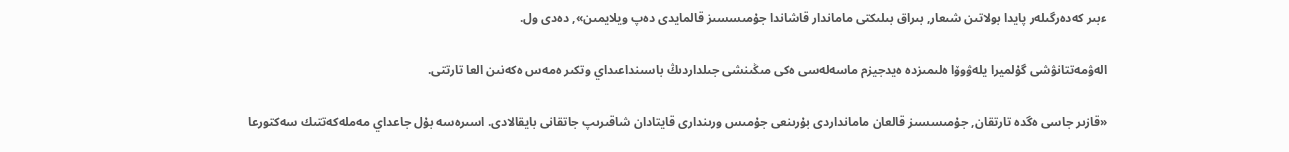ءبىر كەدەرگىلەر پايدا بولاتىن شىعار, بىراق بىلىكتى ماماندار قاشاندا جۇمىسسىز قالمايدى دەپ ويلايمىن», دەدى ول.

الەۋمەتتانۋشى گۇلميرا يلەۋوۆا ەلىمىزدە ەيدجيزم ماسەلەسى ەكى مىڭىنشى جىلداردىڭ باسىنداعىداي وتكىر ەمەس ەكەنىن العا تارتتى.

«قازىر جاسى ەگدە تارتقان, جۇمىسسىز قالعان مامانداردى بۇرىنعى جۇمىس ورىندارى قايتادان شاقىرىپ جاتقانى بايقالادى. اسىرەسە بۇل جاعداي مەملەكەتتىك سەكتورعا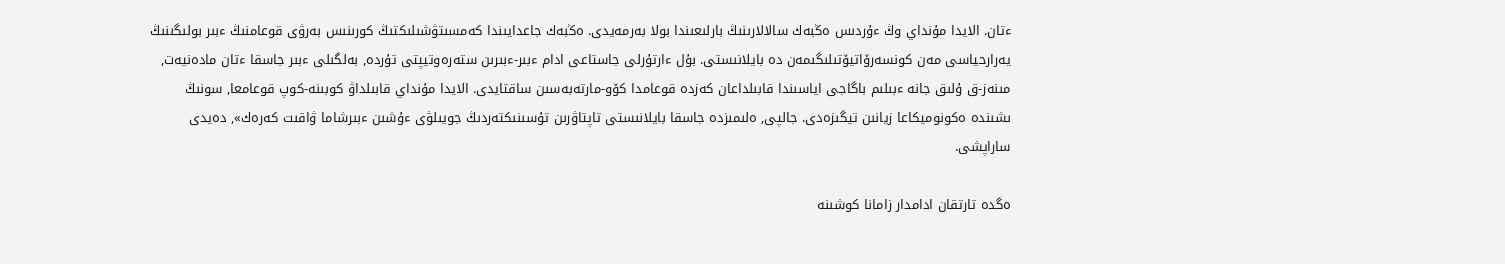ءتان. الايدا مۇنداي وڭ ءۇردىس ەڭبەك سالالارىنىڭ بارلىعىندا بولا بەرمەيدى. ەڭبەك جاعدايىندا كەمسىتۋشىلىكتىڭ كورىنىس بەرۋى قوعامنىڭ ءبىر بولىگىنىڭ يەرارحياسى مەن كونسەرۆاتيۆتىلىگىمەن دە بايلانىستى. بۇل ءارتۇرلى جاستاعى ادام ءبىر-ءبىرىن ستەرەوتيپتى تۇردە, بەلگىلى ءبىر جاسقا ءتان مادەنيەت, مىنەز-ق ۇلىق جانە ءبىلىم باگاجى اياسىندا قابىلداعان كەزدە قوعامدا كۆو-مارتەبەسىن ساقتايدى. الايدا مۇنداي قابىلداۋ كوبىنە-كوپ قوعامعا, سونىڭ ىشىندە ەكونوميكاعا زيانىن تيگىزەدى. جالپى, ەلىمىزدە جاسقا بايلانىستى تاپتاۋرىن تۇسىنىكتەردىڭ جويىلۋى ءۇشىن ءبىرشاما ۋاقىت كەرەك», دەيدى ساراپشى.

ەگدە تارتقان ادامدار زامانا كوشىنە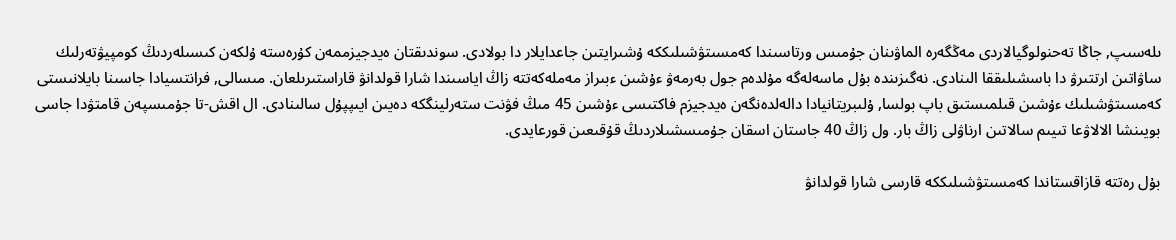ىلەسىپ, جاڭا تەحنولوگيالاردى مەڭگەرە الماۋىنان جۇمىس ورتاسىندا كەمسىتۋشىلىككە ۇشىرايتىن جاعدايلار دا بولادى. سوندىقتان ەيدجيزممەن كۇرەستە ۇلكەن كىسىلەردىڭ كومپيۋتەرلىك ساۋاتىن ارتتىرۋ دا باسشىلىققا الىنادى. نەگىزىندە بۇل ماسەلەگە مۇلدەم جول بەرمەۋ ءۇشىن ءبىراز مەملەكەتتە زاڭ اياسىندا شارا قولدانۋ قاراستىرىلعان. مىسالى, فرانتسيادا جاسىنا بايلانىستى كەمسىتۋشىلىك ءۇشىن قىلمىستىق باپ بولسا, ۇلىبريتانيادا دالەلدەنگەن ەيدجيزم فاكتىسى ءۇشىن 45 مىڭ فۋنت ستەرلينگكە دەيىن ايىپپۇل سالىنادى. ال اقش-تا جۇمىسپەن قامتۋدا جاسى بويىنشا الالاۋعا تىيىم سالاتىن ارناۋلى زاڭ بار. ول زاڭ 40 جاستان اسقان جۇمىسشىلاردىڭ قۇقىعىن قورعايدى.

بۇل رەتتە قازاقستاندا كەمسىتۋشىلىككە قارسى شارا قولدانۋ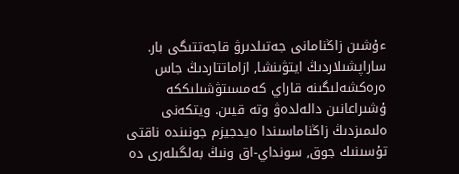ءۇشىن زاڭنامانى جەتىلدىرۋ قاجەتتىگى بار. ساراپشىلاردىڭ ايتۋىنشا, ازاماتتاردىڭ جاس ەرەكشەلىگىنە قاراي كەمسىتۋشىلىككە ۇشىراعانىن دالەلدەۋ وتە قيىن. ويتكەنى ەلىمىزدىڭ زاڭناماسىندا ەيدجيزم جونىندە ناقتى تۇسىنىك جوق, سونداي-اق ونىڭ بەلگىلەرى دە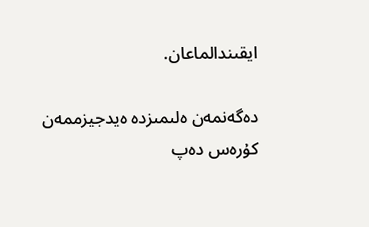ايقىندالماعان.

دەگەنمەن ەلىمىزدە ەيدجيزممەن كۇرەس دەپ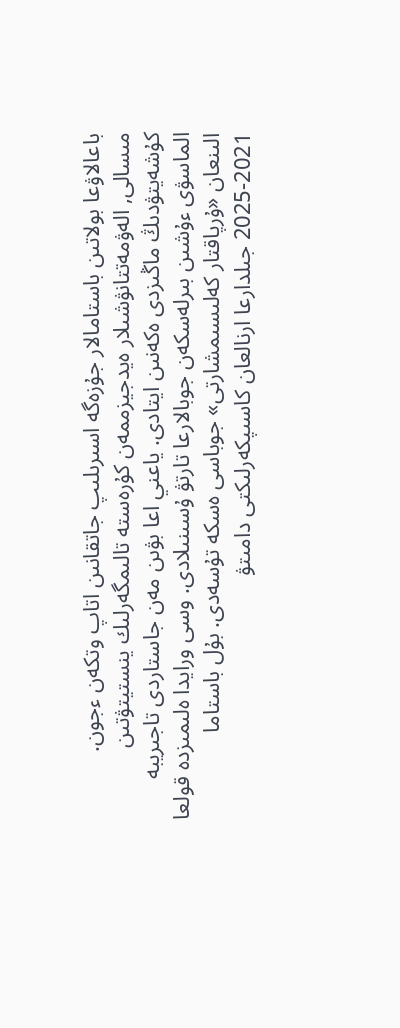باعالاۋعا بولاتىن باستامالار جۇزەگە اسىرىلىپ جاتقانىن اتاپ وتكەن ءجون. مىسالى, الەۋمەتتانۋشىلار ەيدجيزممەن كۇرەستە تالىمگەرلىك ينستيتۋتىن كۇشەيتۋدىڭ ماڭىزدى ەكەنىن ايتادى. ياعني اعا بۋىن مەن جاستاردى تاجىريبە الماسۋى ءۇشىن بىرلەسكەن جوبالارعا تارتۋ ۇسىنىلادى. وسى ورايدا ەلىمىزدە قولعا الىنعان «ۇرپاقتار كەلىسىمشارتى» جوباسى ەسكە تۇسەدى. بۇل باستاما 2021-2025 جىلدارعا ارنالعان كاسىپكەرلىكتى دامىتۋ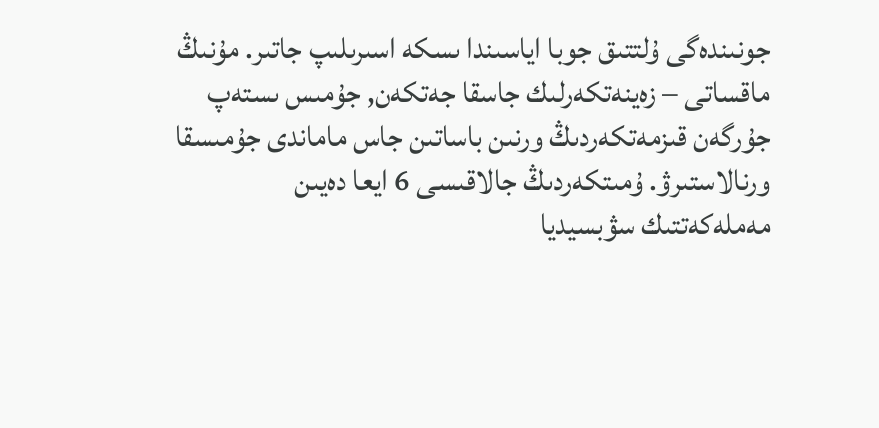جونىندەگى ۇلتتىق جوبا اياسىندا ىسكە اسىرىلىپ جاتىر. مۇنىڭ ماقساتى – زەينەتكەرلىك جاسقا جەتكەن, جۇمىس ىستەپ جۇرگەن قىزمەتكەردىڭ ورنىن باساتىن جاس ماماندى جۇمىسقا ورنالاستىرۋ. ۇمىتكەردىڭ جالاقىسى 6 ايعا دەيىن مەملەكەتتىك سۋبسيديا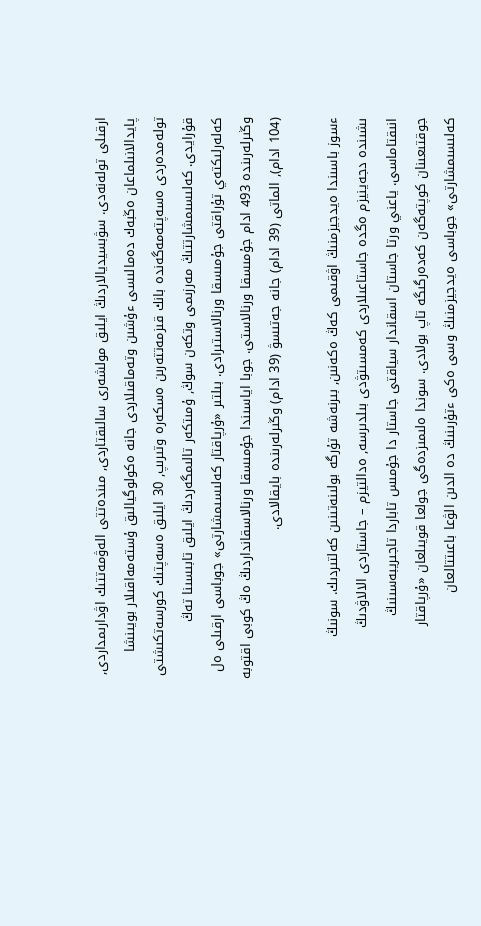ارقىلى تولەنەدى. سۋبسيديالاردىڭ ايلىق مولشەرى سالىقتاردى, مىندەتتى الەۋمەتتىك اۋدارىمداردى, پايدالانىلماعان ەڭبەك دەمالىسى ءۇشىن وتەماقىلاردى جانە ەكولوگيالىق ۇستەمەاقىلار بويىنشا تولەمدەردى ەسەپتەمەگەندە بانك قىزمەتتەرىن ەسكەرە وتىرىپ, 30 ايلىق ەسەپتىك كورسەتكىشتى قۇرايدى. كەلىسىمشارتتىڭ مەرزىمى وتكەن سوڭ, ۇمىتكەر تالىمگەردىڭ ايلىق تابىسىنا تەڭ كەلەرلىكتەي تۇراقتى جۇمىسقا ورنالاستىرادى. بىلتىر «ۇرپاقتار كەلىسىمشارتى» جوباسى ارقىلى ەل وڭىرلەرىندە 493 ادام جۇمىسقا ورنالاستى. جوبا اياسىندا جۇمىسقا ورنالاسقانداردىڭ ەڭ كوبى اقتوبە (104 ادام), الماتى (39 ادام) جانە جەتىسۋ (39 ادام) وڭىرلەرىندە بايقالادى.

ءسوز باسىندا ەيدجيزمنىڭ اۋقىمى كەڭ ەكەنىن, بىرنەشە تۇرگە بولىنەتىنىن كەلتىردىك. سونىڭ ىشىندە دجەينيزم ەگدە جاستاعىلاردى كەمسىتۋدى بىلدىرسە, ەدالتيزم – جاستاردى الالاۋدىڭ انىقتاماسى. ياعني ورتا جاستان اسقاندار سياقتى جاستار دا جۇمىس تاباردا تاجىريبەسىنىڭ جوقتىعىنان كوپتەگەن كەدەرگىگە تاپ بولادى. سوندا ەلىمىزدەگى جولعا قويىلعان «ۇرپاقتار كەلىسىمشارتى» جوباسى ەيدجيزمنىڭ وسى ەكى ءتۇرىنىڭ دە الدىن الۋعا باعىتتالعان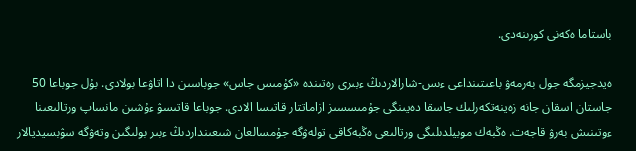باستاما ەكەنى كورىنەدى.

ەيدجيزمگە جول بەرمەۋ باعىتىنداعى ءىس-شارالاردىڭ ءبىرى رەتىندە «كۇمىس جاس» جوباسىن دا اتاۋعا بولادى. بۇل جوباعا 50 جاستان اسقان جانە زەينەتكەرلىك جاسقا دەيىنگى جۇمىسسىز ازاماتتار قاتىسا الادى. جوباعا قاتىسۋ ءۇشىن مانساپ ورتالىعىنا ءوتىنىش بەرۋ قاجەت. ەڭبەك موبيلدىلىگى ورتالىعى ەڭبەكاقى تولەۋگە جۇمسالعان شىعىنداردىڭ ءبىر بولىگىن وتەۋگە سۋبسيديالار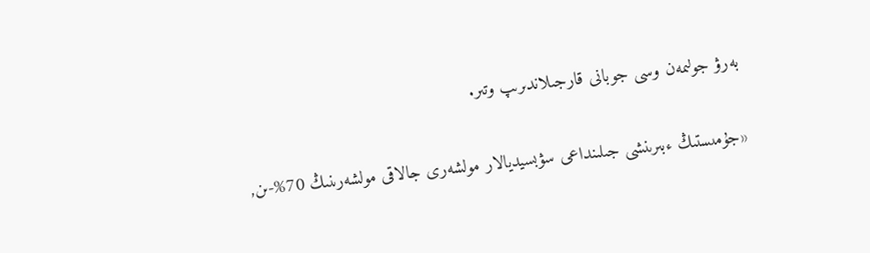بەرۋ جولىمەن وسى جوبانى قارجىلاندىرىپ وتىر.

«جۇمىستىڭ ءبىرىنشى جىلىنداعى سۋبسيديالار مولشەرى جالاقى مولشەرىنىڭ 70%-ىن,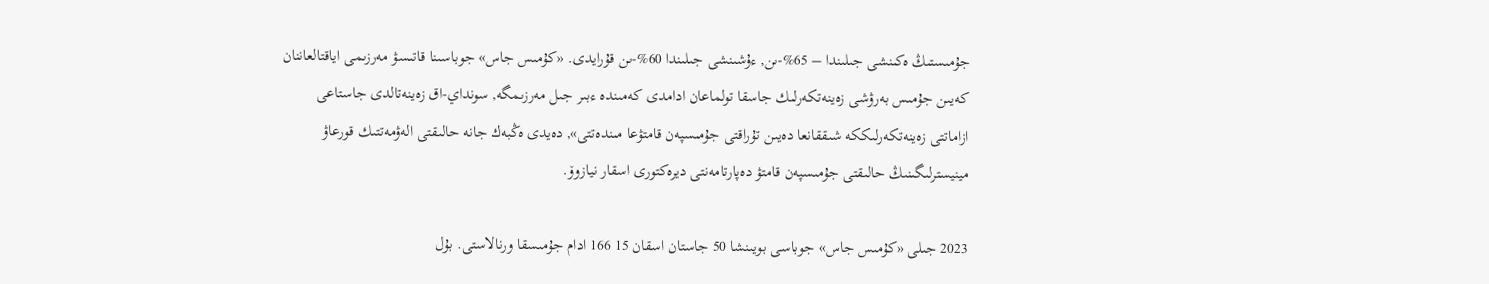جۇمىستىڭ ەكىنشى جىلىندا – 65%-ىن, ءۇشىنشى جىلىندا 60%-ىن قۇرايدى. «كۇمىس جاس» جوباسىنا قاتىسۋ مەرزىمى اياقتالعاننان كەيىن جۇمىس بەرۋشى زەينەتكەرلىك جاسقا تولماعان ادامدى كەمىندە ءبىر جىل مەرزىمگە, سونداي-اق زەينەتالدى جاستاعى ازاماتتى زەينەتكەرلىككە شىققانعا دەيىن تۇراقتى جۇمىسپەن قامتۋعا مىندەتتى», دەيدى ەڭبەك جانە حالىقتى الەۋمەتتىك قورعاۋ مينيسترلىگىنىڭ حالىقتى جۇمىسپەن قامتۋ دەپارتامەنتى ديرەكتورى اسقار نيازوۆ.

2023 جىلى «كۇمىس جاس» جوباسى بويىنشا 50 جاستان اسقان 15 166 ادام جۇمىسقا ورنالاستى. بۇل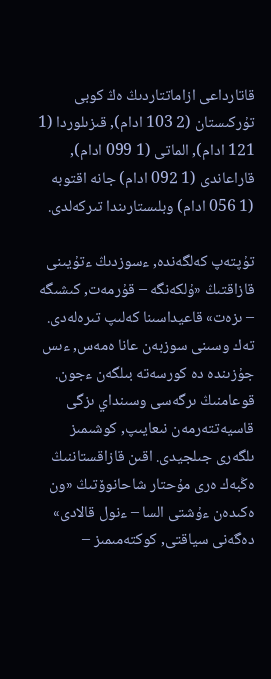قاتارداعى ازاماتتاردىڭ ەڭ كوبى تۇركىستان (2 103 ادام), قىزىلوردا (1 121 ادام), الماتى (1 099 ادام), قاراعاندى (1 092 ادام) جانە اقتوبە (1 056 ادام) وبلىستارىندا تىركەلدى.

تۇپتەپ كەلگەندە, ءسوزدىڭ ءتۇيىنى قازاقتىڭ «ۇلكەنگە – قۇرمەت, كىشىگە – ىزەت» قاعيداسىنا كەلىپ تىرەلەدى. تەك وسىنى سوزبەن عانا ەمەس, ءىس جۇزىندە دە كورسەتە بىلگەن ءجون. قوعامنىڭ ىرگەسى وسىنداي ىزگى قاسيەتتەرمەن نىعايىپ, كوشىمىز ىلگەرى جىلجيدى. اقىن قازاقستاننىڭ ەڭبەك ەرى مۇحتار شاحانوۆتىڭ «ون ەكىدەن ءۇشتى السا – ءنول قالادى» دەگەنى سياقتى, كوكتەمىمىز –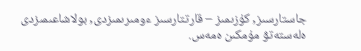جاستارسىز, كۇزىمىز – قارتتارسىز ءومىرىمىزدى, بولاشاعىمىزدى ەلەستەتۋ مۇمكىن ەمەس.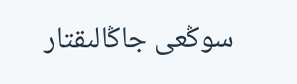سوڭعى جاڭالىقتار